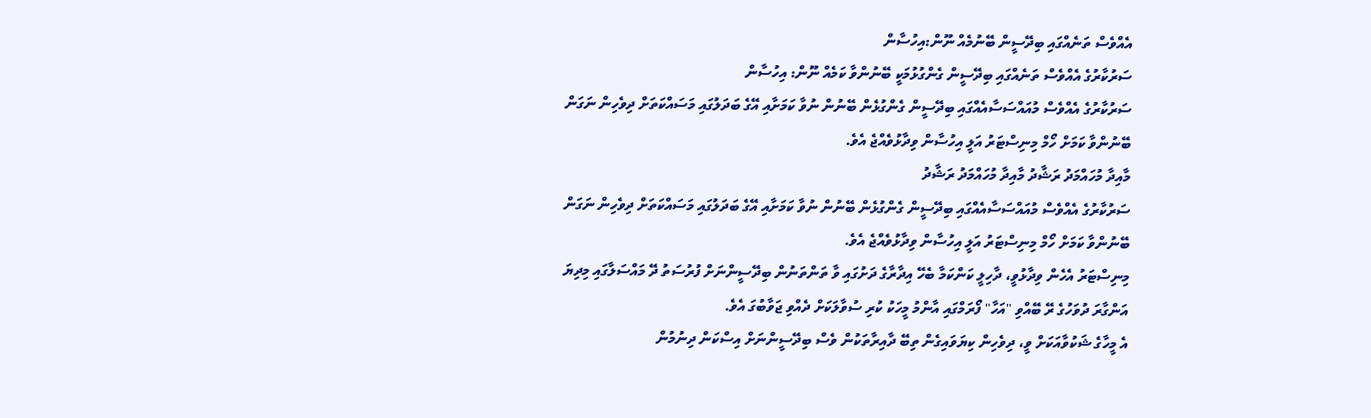އެއްވެސް ތަނެއްގައި ބިދޭސީން ބޭނުމެއް ނޫން:އިހުސާން
ސަރުކާރުގެ އެއްވެސް ތަނެއްގައި ބިދޭސީން ގެންގުޅުމަކީ ބޭނުންވާ ކަމެއް ނޫން: އިހުސާން
ސަރުކާރުގެ އެއްވެސް މުއައްސަސާއެއްގައި ބިދޭސީން ގެންގުޅެން ބޭނުން ނުވާ ކަމަށާއި އޭގެ ބަދަލުގައި މަސައްކަތަށް ދިވެހިން ނަގަން ބޭނުންވާ ކަމަށް ހޯމް މިނިސްޓަރު އަލީ އިހުސާން ވިދާޅުވެއްޖެ އެވެ.
މާއިދާ މުހައްމަދު ރަޝާދު މާއިދާ މުހައްމަދު ރަޝާދު
ސަރުކާރުގެ އެއްވެސް މުއައްސަސާއެއްގައި ބިދޭސީން ގެންގުޅެން ބޭނުން ނުވާ ކަމަށާއި އޭގެ ބަދަލުގައި މަސައްކަތަށް ދިވެހިން ނަގަން ބޭނުންވާ ކަމަށް ހޯމް މިނިސްޓަރު އަލީ އިހުސާން ވިދާޅުވެއްޖެ އެވެ.
މިނިސްޓަރު އެހެން ވިދާޅުވީ، ދާހިލީ ކަންކަމާ ބެހޭ އިދާރާގެ ދަށުގައި ވާ ތަންތަނުން ބިދޭސީންނަށް ފުރުސަތު ދޭ މައްސަލާގައި މިދިޔަ އަންގާރަ ދުވަހުގެ ރޭ ބޭއްވި "އަހާ" ފޯރަމްގައި އާންމު މީހަކު ކުރި ސުވާލަކަށް ދެއްވި ޖަވާބުގަ އެވެ.
އެ މީހާގެ ޝަކުވާއަކަށް ވީ، ދިވެހިން ކިޔަވައިގެން ތިބޭ ދާއިރާތަކުން ވެސް ބިދޭސީންނަށް އިސްކަން ދިނުމުން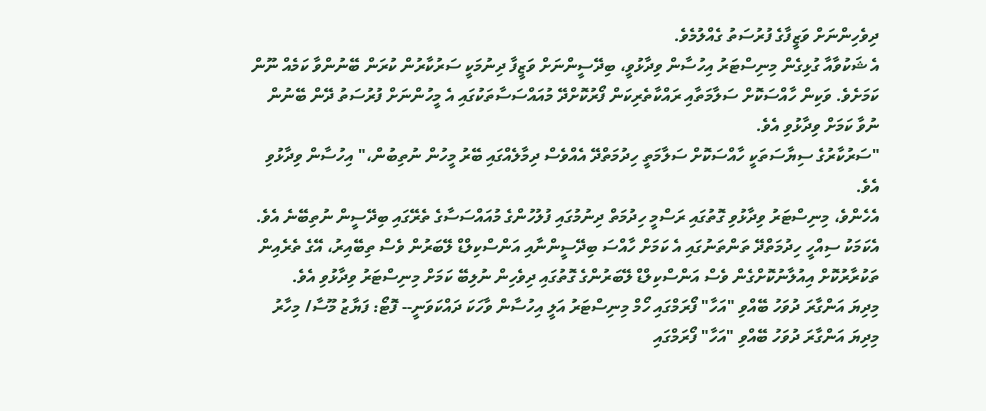ދިވެހިންނަށް ވަޒީފާގެ ފުރުސަތު ގެއްލުމެވެ.
އެ ޝަކުވާއާ ގުޅިގެން މިނިސްޓަރު އިހުސާން ވިދާޅުވީ، ބިދޭސީންނަށް ވަޒީފާ ދިނުމަކީ ސަރުކާރުން ކުރަން ބޭނުންވާ ކަމެއް ނޫން ކަމަށެވެ. ވަކިން ހާއްސަކޮށް ސަލާމަތާއި ރައްކާތެރިކަން ފޯރުކޮށްދޭ މުއައްސަސާތަކުގައި އެ މީހުންނަށް ފުރުސަތު ދޭން ބޭނުން ނުވާ ކަމަށް ވިދާޅުވި އެވެ.
"ސަރުކާރުގެ ސިޔާސަތަކީ ހާއްސަކޮށް ސަލާމަތީ ހިދުމަތްދޭ އެއްވެސް ދިމާލެއްގައި ބޭރު މީހުން ނުތިބުން،" އިހުސާން ވިދާޅުވި އެވެ.
އެހެންވެ، މިނިސްޓަރު ވިދާޅުވި ގޮތުގައި ރަސްމީ ހިދުމަތް ދިނުމުގައި ފުލުހުންގެ މުއައްސަސާގެ ތެރޭގައި ބިދޭސީން ނުތިބޭނެ އެވެ. އެކަމަކު ސިއްހީ ހިދުމަތްދޭ ތަންތަނުގައި އެ ކަމަށް ހާއްސަ ބިދޭސީންނާއި އަންސްކިލްޑް ލޭބަރުން ވެސް ތިބޭއިރު، އޭގެ ތެރެއިން ތަކުރާރުކޮށް އިއުލާނުކޮށްގެން ވެސް އަންސްކިލްޑް ލޭބަރުންގެ ގޮތުގައި ދިވެހިން ނުލިބޭ ކަމަށް މިނިސްޓަރު ވިދާޅުވި އެވެ.
މިދިޔަ އަންގާރަ ދުވަހު ބޭއްވި "އަހާ" ފޯރަމްގައި ހޯމް މިނިސްޓަރު އަލީ އިހުސާން ވާހަކަ ދައްކަވަނީ-- ފޮޓޯ: ފަޔާޒު މޫސާ/ މިހާރު
މިދިޔަ އަންގާރަ ދުވަހު ބޭއްވި "އަހާ" ފޯރަމްގައި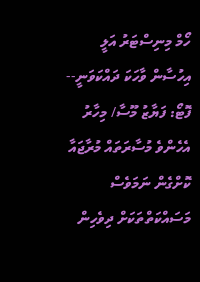ހޯމް މިނިސްޓަރު އަލީ އިހުސާން ވާހަކަ ދައްކަވަނީ-- ފޮޓޯ: ފަޔާޒު މޫސާ/ މިހާރު
އެހެންވެ މުސާރަތައް މުރާޖައާ ކޮށްގެން ނަމަވެސް މަސައްކަތްތަކަށް ދިވެހިން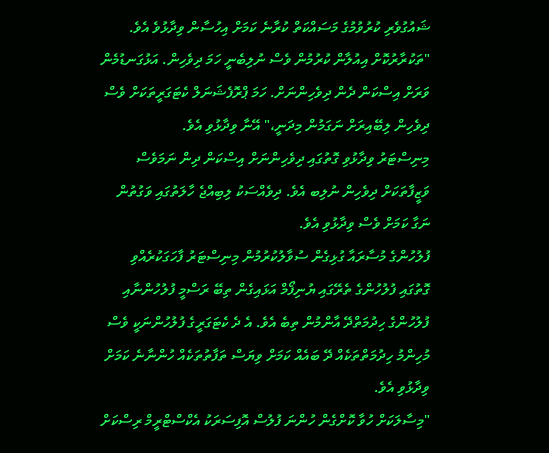ޝައުގުވެރި ކުރުވުމުގެ މަސައްކަތް ކުރާނެ ކަމަށް އިހުސާން ވިދާޅުވެ އެވެ.
"ތަކުރާރުކޮށް އިއުލާން ކުރުމުން ވެސް ނުލިބެނީ ހަމަ ދިވެހިން. އަޅުގަނޑުމެން ވަރަށް އިސްކަން ދެން ދިވެހިންނަށް. ހަމަ ޕްރޮފެޝަނަލް ކެޓަގަރީތަކަށް ވެސް ދިވެހިން ލިބޭއިރަށް ނަގަމުން މިދަނީ،" އޭނާ ވިދާޅުވި އެވެ.
މިނިސްޓަރު ވިދާޅުވި ގޮތުގައި ދިވެހިންނަށް އިސްކަން ދިން ނަމަވެސް ވަޒީފާތަކަށް ދިވެހިން ނުލިބ އެވެ. ދިވެއްސަކު ލިބިއްޖެ ހާލަތުގައި ވަގުތުން ނަގާ ކަމަށް ވެސް ވިދާޅުވި އެވެ.
ފުލުހުންގެ މުސާރައާ ގުޅިގެން ސުވާލުކުރުމުން މިނިސްޓަރު ފާހަގަކުރެއްވި ގޮތުގައި ފުލުހުންގެ ތެރޭގައި ޔުނިފޯމް އަޅައިގެން ތިބޭ ރަސްމީ ފުލުހުންނާއި ފުލުހުންގެ ހިދުމަތްދޭ އާންމުން ތިބެ އެވެ. އެ ދެ ކެޓަގަރީގެ ފުލުހުންނަކީ ވެސް މުހިންމު ހިދުމަތްތަކެއް ދޭ ބައެއް ކަމަށް ވިޔަސް ތަފާތުތަކެއް ހުންނާނެ ކަމަށް ވިދާޅުވި އެވެ.
"މިސާލަކަށް ހުވާ ކޮށްގެން ހުންނަ ފުލުސް އޮފިސަރަކު އެކްސްޓްރީމް ރިސްކަށް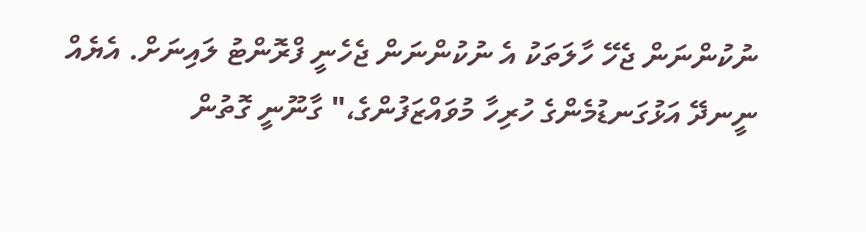ނުކުންނަން ޖެހޭ ހާލަތަކު އެ ނުކުންނަން ޖެހެނީ ފްރޮންޓު ލައިނަށް. އެޔެއް ނީނދޭ އަޅުގަނޑުމެންގެ ހުރިހާ މުވައްޒަފުންގެ،" ގާނޫނީ ގޮތުން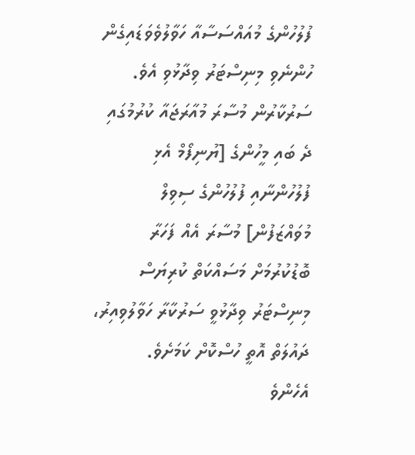ފުލުހުންގެ މުއައްސަސާއާ ހަވާލުވެވަޑައިގެން ހުންނެވި މިނިސްޓަރު ވިދާޅުވި އެވެ.
ސަރުކާރުން މުސާރަ މުއާރަޖައާ ކުރުމުގައި ދެ ބައި މީހުންގެ [ޔުނިފޯމް އެޅި ފުލުހުންނާއި ފުލުހުންގެ ސިވިލް މުވައްޒަފުން] މުސާރަ އެއް ފަހަރާ ބޮޑުކުރުމަށް މަސައްކަތް ކުރިޔަސް މިނިސްޓަރު ވިދާޅުވީ ސަރުކާރާ ހަވާލުވިއިރު، ދައުލަތް އޮތީ ހުސްކޮށް ކަމަށެވެ.
އެހެންވެ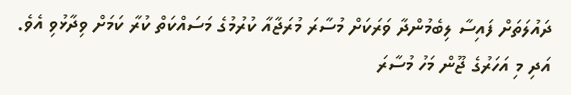ދައުލަތަށް ފައިސާ ލިބެމުންދާ ވަރަކަށް މުސާރަ މުރަޖާއާ ކުރުމުގެ މަސައްކަތް ކުރާ ކަމަށް ވިދާޅުވި އެވެ. އަދި މި އަހަރުގެ ޖޫން މަހު މުސާރަ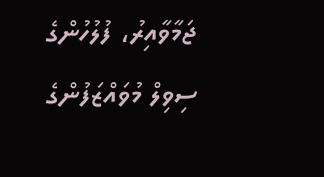ޖަމާވާއިރު، ފުލުހުންގެ ސިވިލް މުވައްޒަފުންގެ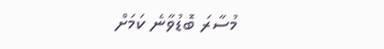މުސާރަ ބޮޑުވާނެ ކަމަށް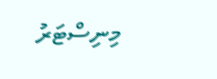މިނިސްޓަރު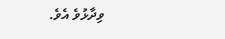ވިދާޅުވެ އެވެ.